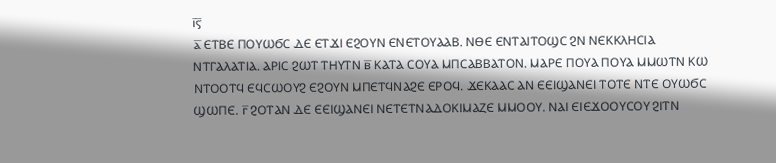ⲓ̅ⲋ̅
ⲁ̅ ⲈⲦⲂⲈ ⲠⲞⲨⲰϬⲤ ⲆⲈ ⲈⲦϪⲒ ⲈϨⲞⲨⲚ ⲈⲚⲈⲦⲞⲨⲀⲀⲂ. ⲚⲐⲈ ⲈⲚⲦⲀⲒⲦⲞϢⲤ ϨⲚ ⲚⲈⲔⲔⲖⲎⲤⲒⲀ ⲚⲦⲄⲀⲖⲀⲦⲒⲀ. ⲀⲢⲒⲤ ϨⲰⲦ ⲦⲎⲨⲦⲚ ⲃ̅ ⲔⲀⲦⲀ ⲤⲞⲨⲀ ⲘⲠⲤⲀⲂⲂⲀⲦⲞⲚ. ⲘⲀⲢⲈ ⲠⲞⲨⲀ ⲠⲞⲨⲀ ⲘⲘⲰⲦⲚ ⲔⲰ ⲚⲦⲞⲞⲦϤ ⲈϤⲤⲰⲞⲨϨ ⲈϨⲞⲨⲚ ⲘⲠⲈⲦϤⲚⲀϨⲈ ⲈⲢⲞϤ. ϪⲈⲔⲀⲀⲤ ⲀⲚ ⲈⲈⲒϢⲀⲚⲈⲒ ⲦⲞⲦⲈ ⲚⲦⲈ ⲞⲨⲰϬⲤ ϢⲰⲠⲈ. ⲅ̅ ϨⲞⲦⲀⲚ ⲆⲈ ⲈⲈⲒϢⲀⲚⲈⲒ ⲚⲈⲦⲈⲦⲚⲀⲆⲞⲔⲒⲘⲀⲌⲈ ⲘⲘⲞⲞⲨ. ⲚⲀⲒ ⲈⲒⲈϪⲞⲞⲨⲤⲞⲨ ϨⲒⲦⲚ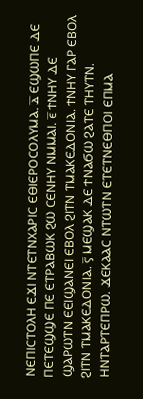ⲚⲈⲠⲒⲤⲦⲞⲖⲎ ⲈϪⲒ ⲚⲦⲈⲦⲚⲬⲀⲢⲒⲤ ⲈⲐⲒⲈⲢⲞⲤⲞⲖⲨⲘⲀ. ⲇ̅ ⲈϢⲰⲠⲈ ⲆⲈ ⲠⲈⲦⲈϢϢⲈ ⲠⲈ ⲈⲦⲢⲀⲂⲰⲔ ϨⲰ ⲤⲈⲚⲎⲨ ⲚⲘⲘⲀⲒ. ⲉ̅ ϮⲚⲎⲨ ⲆⲈ ϢⲀⲢⲰⲦⲚ ⲈⲈⲒϢⲀⲚⲈⲒ ⲈⲂⲞⲖ ϨⲒⲦⲚ ⲦⲘⲀⲔⲈⲆⲞⲚⲒⲀ. ϮⲚⲎⲨ ⲄⲀⲢ ⲈⲂⲞⲖ ϨⲒⲦⲚ ⲦⲘⲀⲔⲈⲆⲞⲚⲒⲀ. ⲋ̅ ⲘⲈϢⲀⲔ ⲆⲈ ϮⲚⲀϬⲰ ϨⲀⲦⲈ ⲦⲎⲨⲦⲚ. ⲎⲚⲦⲀⲢⲦⲈⲠⲢⲰ. ϪⲈⲔⲀⲀⲤ ⲚⲦⲰⲦⲚ ⲈⲦⲈⲦⲚⲈⲐⲠⲞⲒ ⲈⲠⲘⲀ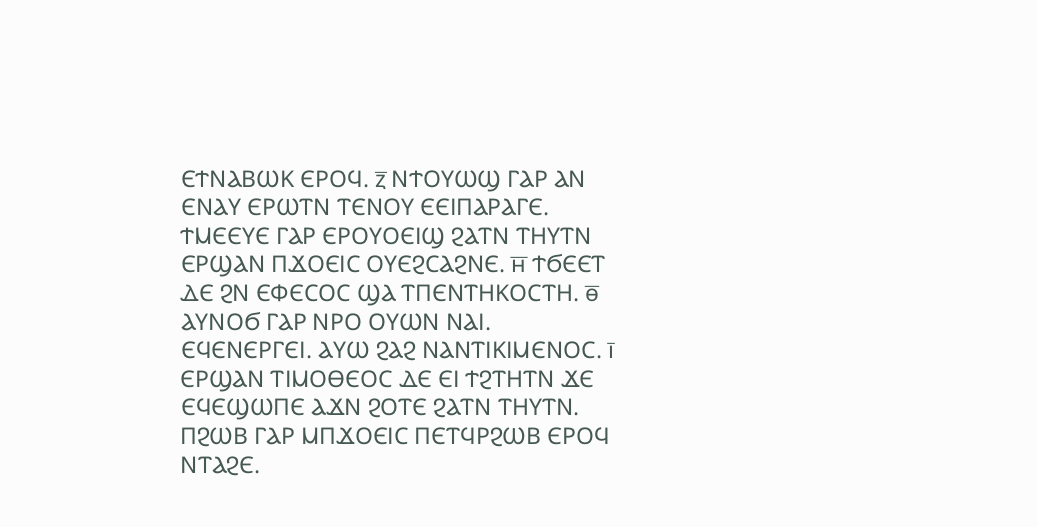ⲈϮⲚⲀⲂⲰⲔ ⲈⲢⲞϤ. ⲍ̅ ⲚϮⲞⲨⲰϢ ⲄⲀⲢ ⲀⲚ ⲈⲚⲀⲨ ⲈⲢⲰⲦⲚ ⲦⲈⲚⲞⲨ ⲈⲈⲒⲠⲀⲢⲀⲄⲈ. ϮⲘⲈⲈⲨⲈ ⲄⲀⲢ ⲈⲢⲞⲨⲞⲈⲒϢ ϨⲀⲦⲚ ⲦⲎⲨⲦⲚ ⲈⲢϢⲀⲚ ⲠϪⲞⲈⲒⲤ ⲞⲨⲈϨⲤⲀϨⲚⲈ. ⲏ̅ ϮϬⲈⲈⲦ ⲆⲈ ϨⲚ ⲈⲪⲈⲤⲞⲤ ϢⲀ ⲦⲠⲈⲚⲦⲎⲔⲞⲤⲦⲎ. ⲑ̅ ⲀⲨⲚⲞϬ ⲄⲀⲢ ⲚⲢⲞ ⲞⲨⲰⲚ ⲚⲀⲒ. ⲈϤⲈⲚⲈⲢⲄⲈⲒ. ⲀⲨⲰ ϨⲀϨ ⲚⲀⲚⲦⲒⲔⲒⲘⲈⲚⲞⲤ. ⲓ̅ ⲈⲢϢⲀⲚ ⲦⲒⲘⲞⲐⲈⲞⲤ ⲆⲈ ⲈⲒ ϮϨⲦⲎⲦⲚ ϪⲈ ⲈϤⲈϢⲰⲠⲈ ⲀϪⲚ ϨⲞⲦⲈ ϨⲀⲦⲚ ⲦⲎⲨⲦⲚ. ⲠϨⲰⲂ ⲄⲀⲢ ⲘⲠϪⲞⲈⲒⲤ ⲠⲈⲦϤⲢϨⲰⲂ ⲈⲢⲞϤ ⲚⲦⲀϨⲈ.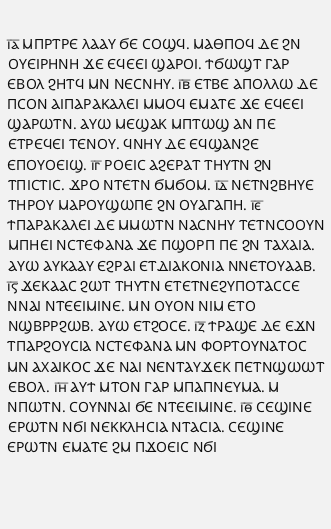ⲓ̅ⲁ̅ ⲘⲠⲢⲦⲢⲈ ⲖⲀⲀⲨ ϬⲈ ⲤⲞϢϤ. ⲘⲀⲐⲠⲞϤ ⲆⲈ ϨⲚ ⲞⲨⲈⲒⲢⲎⲚⲎ ϪⲈ ⲈϤⲈⲈⲒ ϢⲀⲢⲞⲒ. ϮϬⲰϢⲦ ⲄⲀⲢ ⲈⲂⲞⲖ ϨⲎⲦϤ ⲘⲚ ⲚⲈⲤⲚⲎⲨ. ⲓ̅ⲃ̅ ⲈⲦⲂⲈ ⲀⲠⲞⲖⲖⲰ ⲆⲈ ⲠⲤⲞⲚ ⲀⲒⲠⲀⲢⲀⲔⲀⲖⲈⲒ ⲘⲘⲞϤ ⲈⲘⲀⲦⲈ ϪⲈ ⲈϤⲈⲈⲒ ϢⲀⲢⲰⲦⲚ. ⲀⲨⲰ ⲘⲈϢⲀⲔ ⲘⲠⲦⲰϢ ⲀⲚ ⲠⲈ ⲈⲦⲢⲈϤⲈⲒ ⲦⲈⲚⲞⲨ. ϤⲚⲎⲨ ⲆⲈ ⲈϤϢⲀⲚϨⲈ ⲈⲠⲞⲨⲞⲈⲒϢ. ⲓ̅ⲅ̅ ⲢⲞⲈⲒⲤ ⲀϨⲈⲢⲀⲦ ⲦⲎⲨⲦⲚ ϨⲚ ⲦⲠⲒⲤⲦⲒⲤ. ϪⲢⲞ ⲚⲦⲈⲦⲚ ϬⲘϬⲞⲘ. ⲓ̅ⲇ̅ ⲚⲈⲦⲚϨⲂⲎⲨⲈ ⲦⲎⲢⲞⲨ ⲘⲀⲢⲞⲨϢⲰⲠⲈ ϨⲚ ⲞⲨⲀⲄⲀⲠⲎ. ⲓ̅ⲉ̅ ϮⲠⲀⲢⲀⲔⲀⲖⲈⲒ ⲆⲈ ⲘⲘⲰⲦⲚ ⲚⲀⲤⲚⲎⲨ ⲦⲈⲦⲚⲤⲞⲞⲨⲚ ⲘⲠⲎⲈⲒ ⲚⲤⲦⲈⲪⲀⲚⲀ ϪⲈ ⲠϢⲞⲢⲠ ⲠⲈ ϨⲚ ⲦⲀⲬⲀⲒⲀ. ⲀⲨⲰ ⲀⲨⲔⲀⲀⲨ ⲈϨⲢⲀⲒ ⲈⲦⲆⲒⲀⲔⲞⲚⲒⲀ ⲚⲚⲈⲦⲞⲨⲀⲀⲂ. ⲓ̅ⲋ̅ ϪⲈⲔⲀⲀⲤ ϨⲰⲦ ⲦⲎⲨⲦⲚ ⲈⲦⲈⲦⲚⲈϨⲨⲠⲞⲦⲀⲤⲤⲈ ⲚⲚⲀⲒ ⲚⲦⲈⲈⲒⲘⲒⲚⲈ. ⲘⲚ ⲞⲨⲞⲚ ⲚⲒⲘ ⲈⲦⲞ ⲚϢⲂⲢⲢϨⲰⲂ. ⲀⲨⲰ ⲈⲦϨⲞⲤⲈ. ⲓ̅ⲍ̅ ϮⲢⲀϢⲈ ⲆⲈ ⲈϪⲚ ⲦⲠⲀⲢϨⲞⲨⲤⲒⲀ ⲚⲤⲦⲈⲪⲀⲚⲀ ⲘⲚ ⲪⲞⲢⲦⲞⲨⲚⲀⲦⲞⲤ ⲘⲚ ⲀⲬⲀⲒⲔⲞⲤ ϪⲈ ⲚⲀⲒ ⲚⲈⲚⲦⲀⲨϪⲈⲔ ⲠⲈⲦⲚϢⲰⲰⲦ ⲈⲂⲞⲖ. ⲓ̅ⲏ̅ ⲀⲨϮ ⲘⲦⲞⲚ ⲄⲀⲢ ⲘⲠⲀⲠⲚⲈⲨⲘⲀ. Ⲙ ⲚⲠⲰⲦⲚ. ⲤⲞⲨⲚⲚⲀⲒ ϬⲈ ⲚⲦⲈⲈⲒⲘⲒⲚⲈ. ⲓ̅ⲑ̅ ⲤⲈϢⲒⲚⲈ ⲈⲢⲰⲦⲚ ⲚϬⲒ ⲚⲈⲔⲔⲖⲎⲤⲒⲀ ⲚⲦⲀⲤⲒⲀ. ⲤⲈϢⲒⲚⲈ ⲈⲢⲰⲦⲚ ⲈⲘⲀⲦⲈ ϨⲘ ⲠϪⲞⲈⲒⲤ ⲚϬⲒ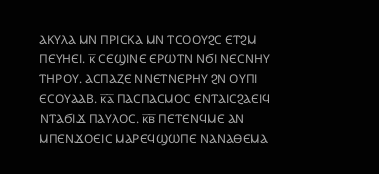ⲀⲔⲨⲖⲀ ⲘⲚ ⲠⲢⲒⲤⲔⲀ ⲘⲚ ⲦⲤⲞⲞⲨϨⲤ ⲈⲦϨⲘ ⲠⲈⲨⲎⲈⲒ. ⲕ̅ ⲤⲈϢⲒⲚⲈ ⲈⲢⲰⲦⲚ ⲚϬⲒ ⲚⲈⲤⲚⲎⲨ ⲦⲎⲢⲞⲨ. ⲀⲤⲠⲀⲌⲈ ⲚⲚⲈⲦⲚⲈⲢⲎⲨ ϨⲚ ⲞⲨⲠⲒ ⲈⲤⲞⲨⲀⲀⲂ. ⲕ̅ⲁ̅ ⲠⲀⲤⲠⲀⲤⲘⲞⲤ ⲈⲚⲦⲀⲒⲤϨⲀⲈⲒϤ ⲚⲦⲀϬⲒϪ ⲠⲀⲨⲖⲞⲤ. ⲕ̅ⲃ̅ ⲠⲈⲦⲈⲚϤⲘⲈ ⲀⲚ ⲘⲠⲈⲚϪⲞⲈⲒⲤ ⲘⲀⲢⲈϤϢⲰⲠⲈ ⲚⲀⲚⲀⲐⲈⲘⲀ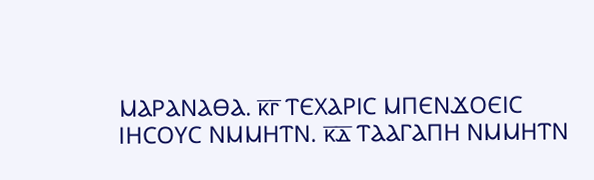ⲘⲀⲢⲀⲚⲀⲐⲀ. ⲕ̅ⲅ̅ ⲦⲈⲬⲀⲢⲒⲤ ⲘⲠⲈⲚϪⲞⲈⲒⲤ ⲒⲎⲤⲞⲨⲤ ⲚⲘⲘⲎⲦⲚ. ⲕ̅ⲇ̅ ⲦⲀⲀⲄⲀⲠⲎ ⲚⲘⲘⲎⲦⲚ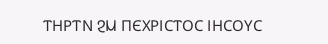ⲦⲎⲢⲦⲚ ϨⲘ ⲠⲈⲬⲢⲒⲤⲦⲞⲤ ⲒⲎⲤⲞⲨⲤ